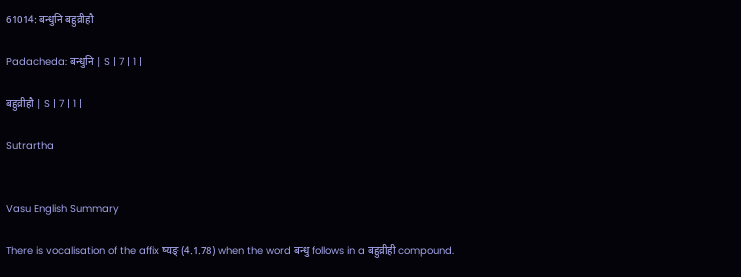61014: बन्धुनि बहुव्रीहौ

Padacheda: बन्धुनि | S | 7 | 1 |

बहुव्रीहौ | S | 7 | 1 |

Sutrartha


Vasu English Summary

There is vocalisation of the affix ष्यङ् (4.1.78) when the word बन्धु follows in a बहुव्रीही compound.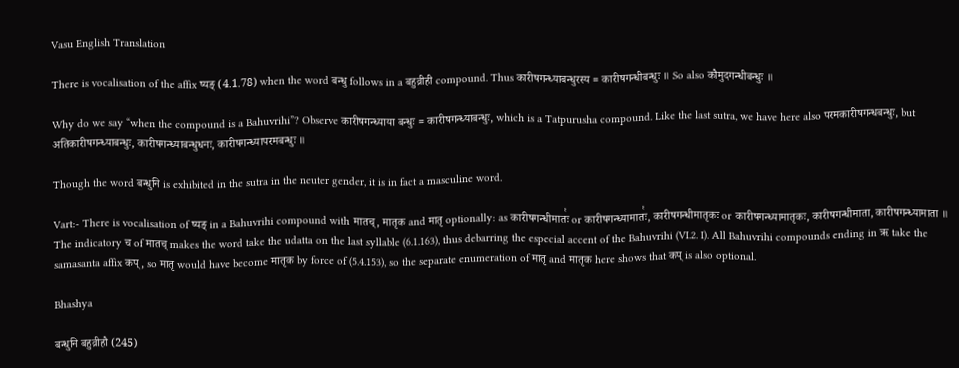Vasu English Translation

There is vocalisation of the affix ष्यङ् (4.1.78) when the word बन्धु follows in a बहुव्रीही compound. Thus कारीषगन्ध्याबन्धुरस्य = कारीषगन्धीबन्धुः ॥ So also कौमुदगन्धीबन्धुः ॥

Why do we say “when the compound is a Bahuvrihi”? Observe कारीषगन्ध्याया बन्धुः = कारीषगन्ध्याबन्धुः, which is a Tatpurusha compound. Like the last sutra, we have here also परमकारीषगन्धबन्धुः, but अतिकारीषगन्ध्याबन्धुः, कारीषगन्ध्याबन्धुधनः, कारीषगन्ध्यापरमबन्धुः ॥

Though the word बन्धुनि is exhibited in the sutra in the neuter gender, it is in fact a masculine word.

Vart:- There is vocalisation of ष्यङ् in a Bahuvrihi compound with मातच्, मातृक and मातृ optionally: as कारीषगन्धीमातः꣡ or कारीषगन्ध्यामातः꣡, कारीषगन्धीमातृकः or कारीषगन्ध्यामातृकः, कारीषगन्धीमाता, कारीषगन्ध्यामाता ॥ The indicatory च of मातच् makes the word take the udatta on the last syllable (6.1.163), thus debarring the especial accent of the Bahuvrihi (VI.2. I). All Bahuvrihi compounds ending in ऋ take the samasanta affix कप्, so मातृ would have become मातृक by force of (5.4.153), so the separate enumeration of मातृ and मातृक here shows that कप् is also optional.

Bhashya

बन्धुनि बहुव्रीहौ (245)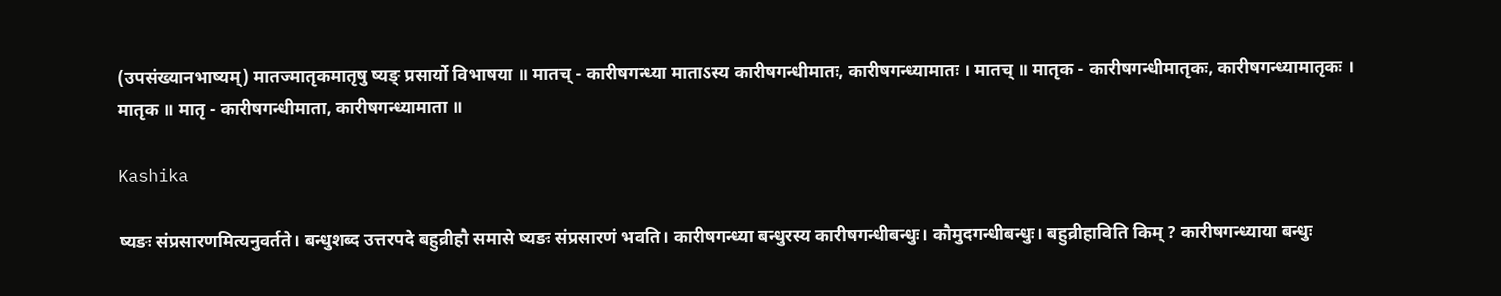(उपसंख्यानभाष्यम्) मातज्मातृकमातृषु ष्यङ् प्रसार्यो विभाषया ॥ मातच् - कारीषगन्ध्या माताऽस्य कारीषगन्धीमातः, कारीषगन्ध्यामातः । मातच् ॥ मातृक - कारीषगन्धीमातृकः, कारीषगन्ध्यामातृकः । मातृक ॥ मातृ - कारीषगन्धीमाता, कारीषगन्ध्यामाता ॥

Kashika

ष्यङः संप्रसारणमित्यनुवर्तते। बन्धुशब्द उत्तरपदे बहुव्रीहौ समासे ष्यङः संप्रसारणं भवति। कारीषगन्ध्या बन्धुरस्य कारीषगन्धीबन्धुः। कौमुदगन्धीबन्धुः। बहुव्रीहाविति किम् ? कारीषगन्ध्याया बन्धुः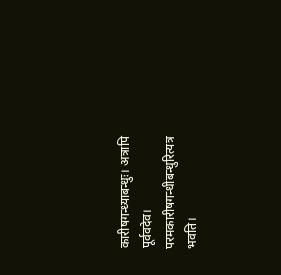कारीषगन्ध्याबन्धुः। अत्रापि पूर्ववदेव। परमकारीषगन्धीबन्धुरित्यत्र भवति।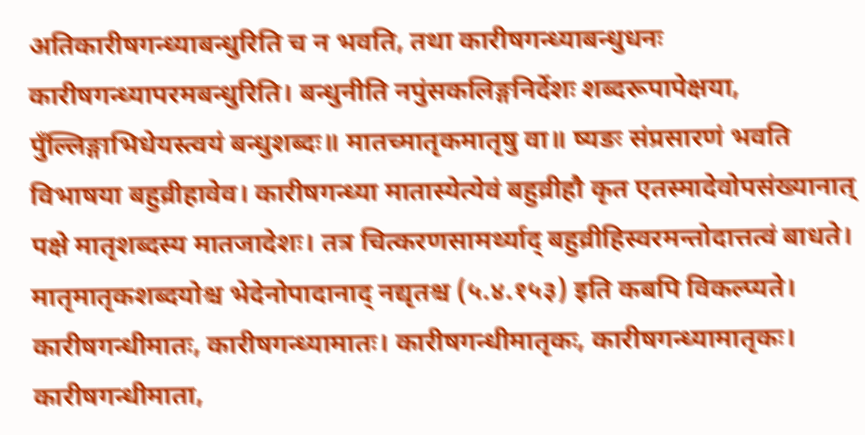अतिकारीषगन्ध्याबन्धुरिति च न भवति, तथा कारीषगन्ध्याबन्धुधनः कारीषगन्ध्यापरमबन्धुरिति। बन्धुनीति नपुंसकलिङ्गनिर्देशः शब्दरूपापेक्षया, पुँल्लिङ्गाभिधेयस्त्वयं बन्धुशब्दः॥ मातच्मातृकमातृषु वा॥ ष्यङः संप्रसारणं भवति विभाषया बहुव्रीहावेव। कारीषगन्ध्या मातास्येत्येवं बहुव्रीहौ कृत एतस्मादेवोपसंख्यानात् पक्षे मातृशब्दस्य मातजादेशः। तत्र चित्करणसामर्थ्याद् बहुव्रीहिस्वरमन्तोदात्तत्वं बाधते। मातृमातृकशब्दयोश्च भेदेनोपादानाद् नद्यृतश्च (५.४.१५३) इति कबपि विकल्प्यते। कारीषगन्धीमातः, कारीषगन्ध्यामातः। कारीषगन्धीमातृकः, कारीषगन्ध्यामातृकः। कारीषगन्धीमाता,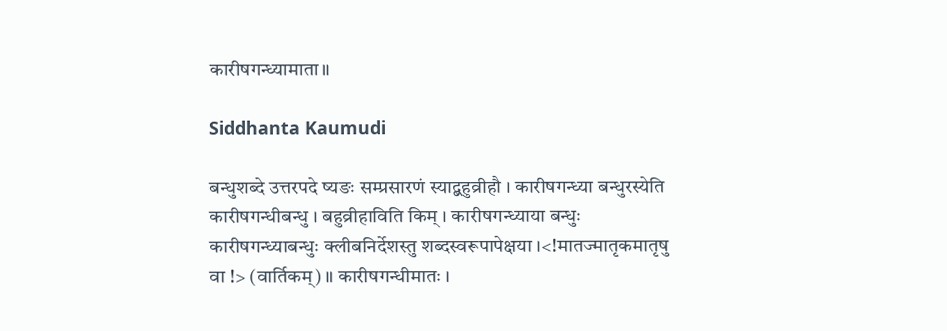कारीषगन्ध्यामाता॥

Siddhanta Kaumudi

बन्धुशब्दे उत्तरपदे ष्यङः सम्प्रसारणं स्याद्बहुव्रीहौ । कारीषगन्ध्या बन्धुरस्येति कारीषगन्धीबन्धु । बहुव्रीहाविति किम् । कारीषगन्ध्याया बन्धुः कारीषगन्ध्याबन्धुः क्लीबनिर्देशस्तु शब्दस्वरूपापेक्षया ।<!मातज्मातृकमातृषु वा !> (वार्तिकम्) ॥ कारीषगन्धीमातः ।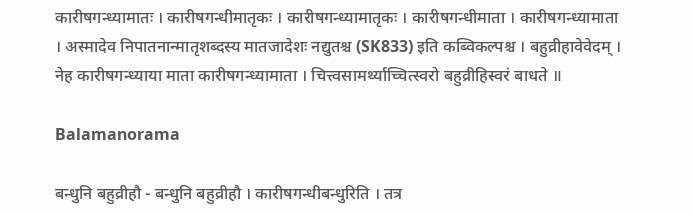कारीषगन्ध्यामातः । कारीषगन्धीमातृकः । कारीषगन्ध्यामातृकः । कारीषगन्धीमाता । कारीषगन्ध्यामाता । अस्मादेव निपातनान्मातृशब्दस्य मातजादेशः नद्युतश्च (SK833) इति कब्विकल्पश्च । बहुव्रीहावेवेदम् । नेह कारीषगन्ध्याया माता कारीषगन्ध्यामाता । चित्त्वसामर्थ्याच्चित्स्वरो बहुव्रीहिस्वरं बाधते ॥

Balamanorama

बन्धुनि बहुव्रीहौ - बन्धुनि बहुव्रीहौ । कारीषगन्धीबन्धुरिति । तत्र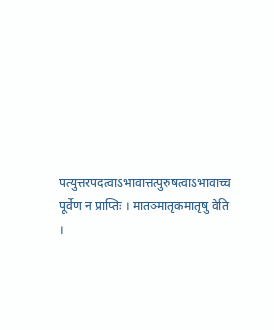पत्युत्तरपदत्वाऽभावात्तत्पुरुषत्वाऽभावाच्च पूर्वेण न प्राप्तिः । मातञ्मातृकमातृषु वेति ।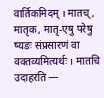वार्तिकमिदम् । मातच्, मातृक, मातृ-एषु परेषु ष्यङः संप्रसारणं वा वक्तव्यमित्यर्थः । मातचि उदाहरति —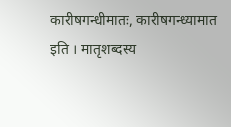कारीषगन्धीमातः, कारीषगन्ध्यामात इति । मातृशब्दस्य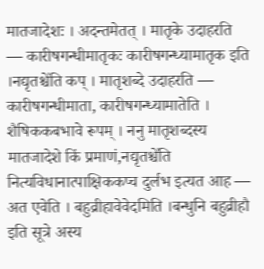मातजादेशः । अदन्तमेतत् । मातृके उदाहरति — कारीषगन्धीमातृकः कारीषगन्ध्यामातृक इति ।नद्यृतश्चे॑ति कप् । मातृशब्दे उदाहरति — कारीषगन्धीमाता, कारीषगन्ध्यामातेति । शैषिककबभावे रूपम् । ननु मातृशब्दस्य मातजादेशे किं प्रमाणं,नद्यृतश्चे॑ति नित्यविधानात्पाक्षिककप्च दुर्लभ इत्यत आह — अत एवेति । बहुव्रीहावेवेदमिति ।बन्धुनि बहुव्रीहौ इति सूत्रे अस्य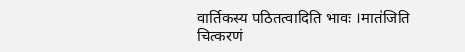वार्तिकस्य पठितत्वादिति भावः ।मात॑जिति चित्करणं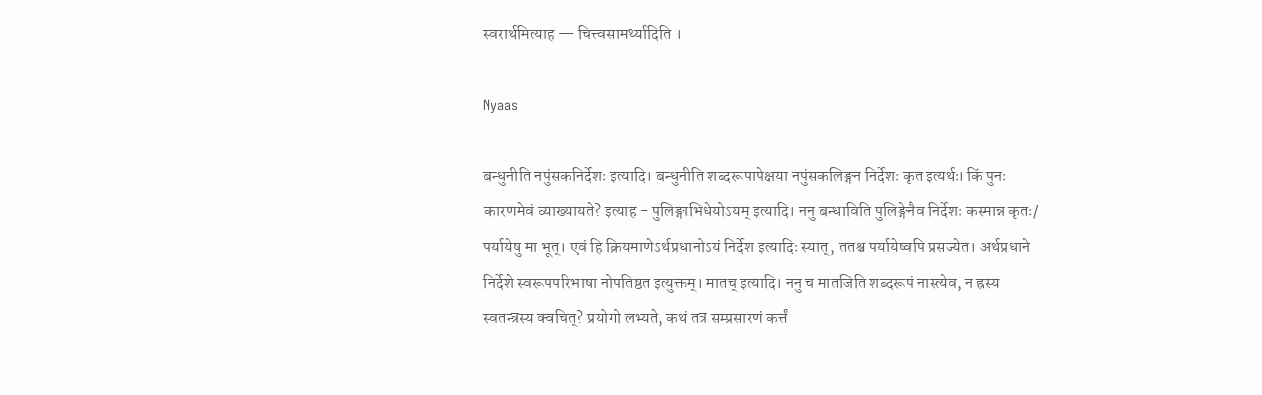स्वरार्थमित्याह — चित्त्वसामर्थ्यादिति ।

Nyaas

बन्धुनीति नपुंसकनिर्देशः इत्यादि। बन्धुनीति शब्दरूपापेक्षया नपुंसकलिङ्गन निर्देशः कृत इत्यर्थः। किं पुनः कारणमेवं व्याख्यायते? इत्याह - पुलिङ्गाभिधेयोऽयम् इत्यादि। ननु बन्धाविति पुलिङ्गेनैव निर्देशः कस्मान्न कृतः/ पर्यायेषु मा भूत्। एवं हि क्रियमाणेऽर्थप्रधानोऽयं निर्देश इत्यादिः स्यात्, ततश्च पर्यायेष्वपि प्रसज्येत। अर्थप्रधाने निर्देशे स्वरूपपरिभाषा नोपतिष्ठत इत्युक्तम्। मातच् इत्यादि। ननु च मातजिति शब्दरूपं नास्त्येव, न ह्रस्य स्वतन्त्रस्य क्वचित्? प्रयोगो लभ्यते, कथं तत्र सम्प्रसारणं कर्त्तं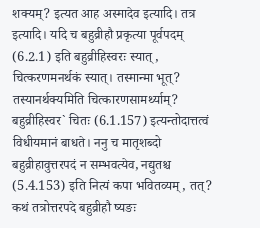शक्यम्? इत्यत आह अस्मादेव इत्यादि। तत्र इत्यादि। यदि च बहुव्रीहौ प्रकृत्या पूर्वपदम् (6.2.1) इति बहुव्रीहिस्वरः स्यात्, चित्करणमनर्थकं स्यात्। तस्मान्मा भूत्? तस्यानर्थक्यमिति चित्कारणसामर्थ्याम्? बहुव्रीहिस्वर` चितः (6.1.157) इत्यन्तोदात्तत्वं विधीयमानं बाधते। ननु च मातृशब्दो बहुव्रीहावुत्तरपदं न सम्भवत्येव, नद्युतश्च (5.4.153) इति नित्यं कपा भवितव्यम्, तत्? कथं तत्रोत्तरपदे बहुव्रीहौ ष्यङः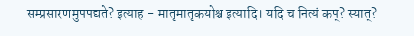सम्प्रसारणमुपपद्यते? इत्याह - मातृमातृकयोश्च इत्यादि। यदि च नित्यं कप्? स्यात्?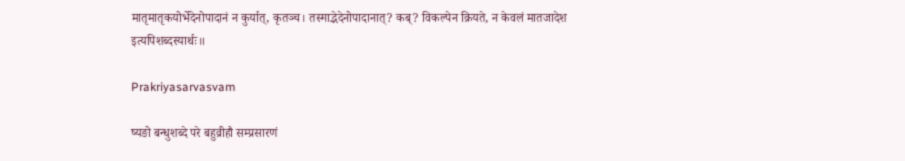मातृमातृकयोर्भेदेनोपादानं न कुर्यात्, कृतञ्च। तस्माद्भेदेनोपादानात्? कब्? विकल्पेन क्रियते, न केवलं मातजादेश इत्यपिशब्दस्यार्थः॥

Prakriyasarvasvam

ष्यङो बन्धुशब्दे परे बहुव्रीहौ सम्प्रसारणं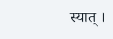स्यात् ।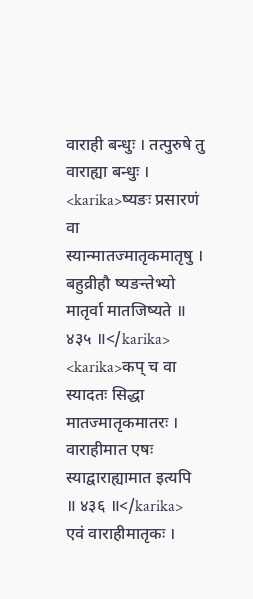वाराही बन्धुः । तत्पुरुषे तु वाराह्या बन्धुः । <karika>ष्यङः प्रसारणं वा स्यान्मातज्मातृकमातृषु । बहुव्रीहौ ष्यङन्तेभ्यो मातृर्वा मातजिष्यते ॥ ४३५ ॥</karika> <karika>कप् च वा स्यादतः सिद्धा मातज्मातृकमातरः । वाराहीमात एषः स्याद्वाराह्यामात इत्यपि ॥ ४३६ ॥</karika> एवं वाराहीमातृकः ।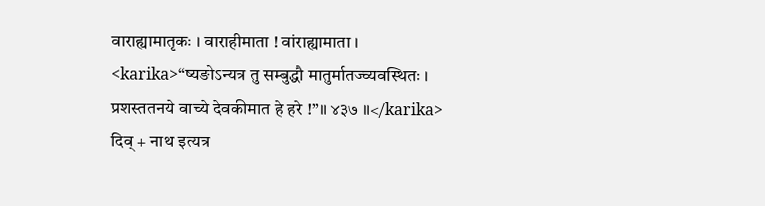वाराह्यामातृकः । वाराहीमाता ! वांराह्यामाता । <karika>“ष्यङोऽन्यत्र तु सम्बुद्धौ मातुर्मातज्व्यवस्थितः । प्रशस्ततनये वाच्ये देवकीमात हे हरे !”॥ ४३७ ॥</karika> दिव् + नाथ इत्यत्र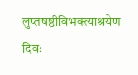लुप्तषष्ठीविभक्त्याश्रयेण दिवः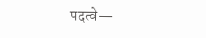पदत्वे—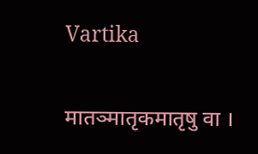Vartika

मातञ्मातृकमातृषु वा ।